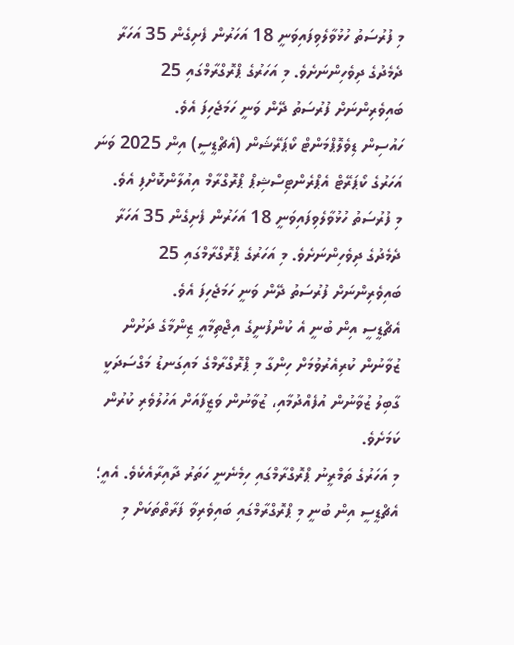މި ފުރުސަތު ހުޅުވާލެވިފައިވަނީ 18 އަހަރުން ފެށިގެން 35 އަހަރާ ދެމެދުގެ ދިވެހިންނަށެވެ. މި އަހަރުގެ ޕްރޮގްރާމްގައި 25 ބައިވެރިންނަށް ފުރުސަތު ދޭން ވަނީ ހަމަޖެހިފަ އެވެ.
ހައުސިން ޑިވެލޮޕްމަންޓް ކޯޕަރޭޝަން (އެޗްޑީސީ) އިން 2025 ވަނަ އަހަރުގެ ކޯޕަރޭޓް އެޕްރެންޓިސްޝިޕް ޕްރޮގްރާމް އިއުލާންކޮށްފި އެވެ.
މި ފުރުސަތު ހުޅުވާލެވިފައިވަނީ 18 އަހަރުން ފެށިގެން 35 އަހަރާ ދެމެދުގެ ދިވެހިންނަށެވެ. މި އަހަރުގެ ޕްރޮގްރާމްގައި 25 ބައިވެރިންނަށް ފުރުސަތު ދޭން ވަނީ ހަމަޖެހިފަ އެވެ.
އެޗްޑީސީ އިން ބުނީ އެ ކުންފުނީގެ އިޖްތިމާއީ ޒިންމާގެ ދަށުން ޒުވާނުން ކުރިއެރުވުމަށް ހިންގާ މި ޕްރޮގްރާމްގެ މައިގަނޑު މަގްސަދަކީ ގާބިލު ޒުވާނުން އުފެއްދުމާއި، ޒުވާނުން ވަޒީފާއަށް އަހުލުވެރި ކުރުން ކަމަށެވެ.
މި އަހަރުގެ ތަމްރީނު ޕްރޮގްރާމްގައި ހިމެނެނީ ހަތަރު ދާއިރާއެކެވެ. އެއީ؛
އެޗްޑީސީ އިން ބުނީ މި ޕްރޮގްރާމްގައި ބައިވެރިވާ ފަރާތްތަކަށް މި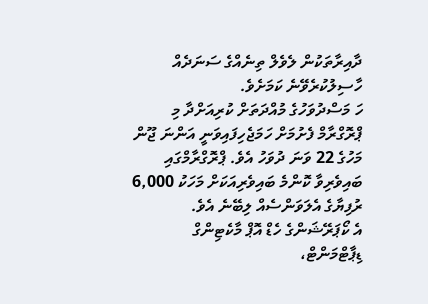ދާއިރާތަކުން ލެވެލް ތިނެއްގެ ސަނަދެއް ހާސިލުކުރެވޭނެ ކަމަށެވެ.
ހަ މަސްދުވަހުގެ މުއްދަތަށް ކުރިއަށްދާ މި ޕްރޮގްރާމް ފެށުމަށް ހަމަޖެހިފައިވަނީ އަންނަ ޖޫން މަހުގެ 22 ވަނަ ދުވަހު އެވެ. ޕްރޮގްރާމްގައި ބައިވެރިވާ ކޮންމެ ބައިވެރިއަކަށް މަހަކު 6,000 ރުފިޔާގެ އެލަވަންސެއް ލިބޭނެ އެވެ.
އެ ކޯޕަރޭޝަންގެ ހެޑް އޮޕް މާކެޓިންގް ޑިޕާޓްމަންޓް،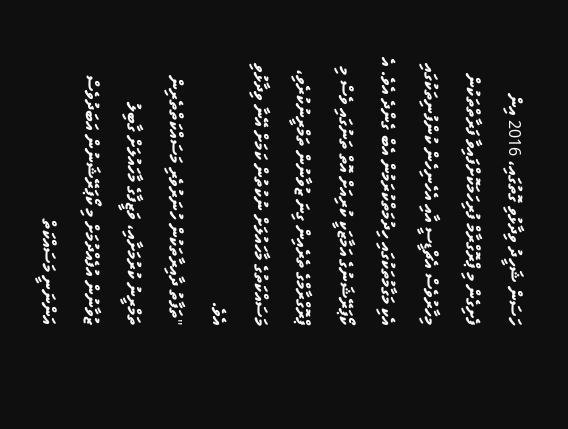ހަސަން ޝަހީދު ވިދާޅުވި ގޮތުގައި، 2016 އިން ފެށިގެން މި ޕްރޮގްރާމް ފުރިހަމަކޮށްފައިވާ ފަރާތްތަކުން މިހާރުވެސް އެޗްޑީސީ އާއި އެހެނިހެން ކުންފުނިތަކުގައި އެކި މަގާމުތަކުގައި ހިދުމަތްކުރަމުން އެބް ގެންދެ އެވެ. އެ ކޯޕަރޭޝަނުގެ އަމާޒަކީ ކުރިއަށް އޮތް ތަނުގައި ވެސް މި ޕްރޮގްރާމްގެ ތެރެއިން ގިނަ ޒުވާނުން ތަމްރީނުކުރެވި، މަސައްކަތުގެ މާހައުލަށް ނުކުތުން ކަމަށް އޭނާ ވިދާޅުވި އެވެ.
"ތަފާތު ދާއިރާތަކުން ހުނަރުވެރި މަސައްކަތްތެރިން ތަމްރީނު ކުރުމަށާއި، ވަޒީފާގެ މާހައުލަށް ގާބިލު ޒުވާނުން އުފެއްދުމަށް މި ކޯޕަރޭޝަނުން އަބަދުވެސް އަންނަނީ މަސައްކަތް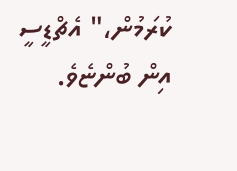ކުރަމުން،" އެޗްޑީސީ އިން ބުންޏެވެ.